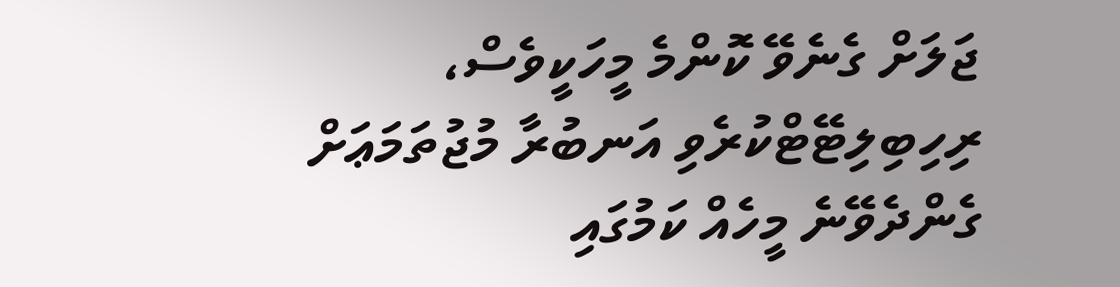ޖަލަށް ގެނެވޭ ކޮންމެ މީހަކީވެސް، ރިހިބިލިޓޭޓްކުރެވި އަނބުރާ މުޖުތަމަޢަށް ގެންދެވޭނެ މީހެއް ކަމުގައި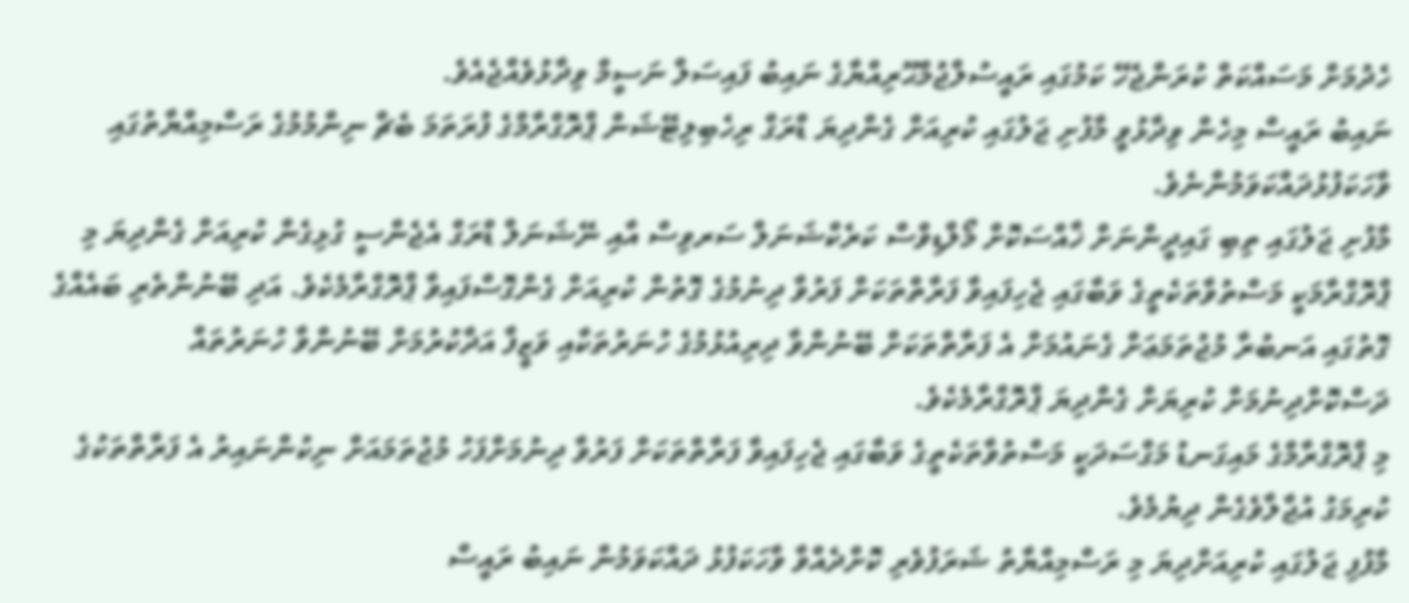ހެދުމަށް މަސައްކަތް ކުރަންޖެހޭ ކަމުގައި ރައީސުލްޖުމްޙޫރިއްޔާގެ ނައިބު ފައިސަލް ނަސީމް ވިދާޅުވެއްޖެއެވެ.
ނައިބު ރައީސް މިހެން ވިދާޅުވީ މާފުށި ޖަލުގައި ކުރިއަށް ގެންދިޔަ ޑްރަގް ރިހެބިލިޓޭޝަން ޕްރޮގްރާމްގެ ފުރަތަމަ ބެޗް ނިންމުމުގެ ރަސްމިއްޔާތުގައި ވާހަކަފުޅުދައްކަވަމުންނެވެ.
މާފުށި ޖަލުގައި ތިބި ގައިދީންނަށް ޚާއްސަކޮށް މޯލްޑިވްސް ކަރެކްޝަނަލް ސަރވިސް އާއި ނޭޝަނަލް ޑްރަގް އެޖެންސީ ގުޅިގެން ކުރިއަށް ގެންދިޔަ މި ޕްރޮގްރާމަކީ މަސްތުވާތަކެތީގެ ވަބާގައި ޖެހިފައިވާ ފަރާތްތަކަށް ފަރުވާ ދިނުމުގެ ގޮތުން ކުރިއަށް ގެންގޮސްފައިވާ ޕްރޮގްރާމެކެވެ. އަދި ބޭނުންތެރި ބައެއްގެ ގޮތުގައި އަނބުރާ މުޖުތަމަޢަށް ގެނައުމަށް އެ ފަރާތްތަކަށް ބޭނުންވާ ދިރިއުޅުމުގެ ހުނަރުތަކާއި ވަޒީފާ އަދާކުރުމަށް ބޭނުންވާ ހުނަރުތައް ދަސްކޮށްދިނުމަށް ކުރިޔަށް ގެންދިޔަ ޕްރޮގްރާމެކެވެ.
މި ޕްރޮގްރާމްގެ މައިގަނޑު މަގްސަދަކީ މަސްތުވާތަކެތީގެ ވަބާގައި ޖެހިފައިވާ ފަރާތްތަކަށް ފަރުވާ ދިނުމަށްފަހު މުޖުތަމައަށް ނިކުންނައިރު އެ ފަރާތްތަކުގެ ކުރިމަގު އުޖާލާވެގެން ދިޔުމެވެ.
މާފުފި ޖަލުގައި ކުރިއަށްދިޔަ މި ރަސްމިއްޔާތު ޝަރަފުވެރި ކޮށްދެއްވާ ވާހަކަފުޅު ދައްކަވަމުން ނައިބު ރައީސް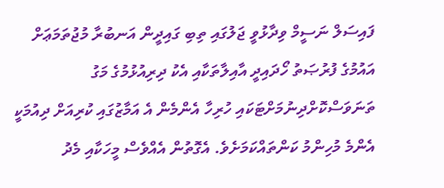ފައިސަލް ނަސީމް ވިދާޅުވީ ޖަލުގައި ތިބި ގައިދީން އަނބުރާ މުޖުތަމަޢަށް އައުމުގެ ފުރުޞަތު ހޯދައިދީ އާއިލާތަކާއި އެކު ދިރިއުޅުމުގެ މަގު ތަނަވަސްކޮށްދިނުމަށްޓަކައި ހުރިހާ އެންމެން އެ އަމާޒުގައި ކުރިއަށް ދިއުމަކީ އެންމެ މުހިންމު ކަންތައްކަމަށެވެ. އެގޮތުން އެއްވެސް މީހަކާއި މެދު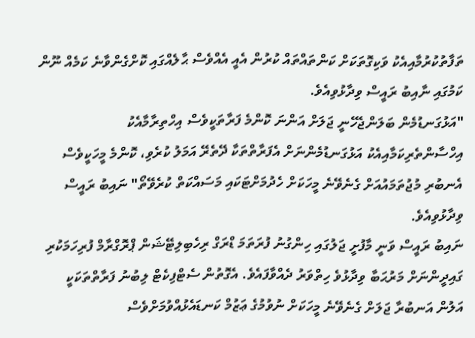ތަފާތުކުރުމާއިއެކު ވަކިގޮތަކަށް ކަންތައްތައް ކުރުން އެއީ އެއްވެސް ޙާލެއްގައި ކޮށްގެންވާނެ ކަމެއް ނޫން ކަމުގައި ނާއިބު ރައީސް ވިދާޅުވިއެވެ.
"އަޅުގަނޑުމެން ބަލަންޖެހޭނީ ޖަލަށް އަންނަ ކޮންމެ ފަރާތަކީވެސް އިހްތިރާމާއެކު އިހްސާންތެރިކަމާއިއެކު އަޅުގަނޑުމެންނަށް އެފަރާތްތަކާ ދޭތެރޭ އަމަލު ކުރެވި، ކޮންމެ މީހަކީވެސް އެނބުރި މުޖުތަމައުއަށް ގެނެވޭނެ މީހަކަށް ހެދުމަށްޓަކައި މަސައްކަތް ކުރެވޭތޯ" ނައިބު ރައީސް ވިދާޅުވިއެވެ.
ނައިބު ރައީސް ވަނީ މާފުށީ ޖަލުގައި ހިންގުނު ފުރަތަމަ ޑްރަގް ރިހެބިލިޓޭޝަން ޕްރޮގްރާމް ފުރިހަމަކުރި ގައިދީންނަށް މަރުޙަބާ ވިދާޅުވެ ހިތްވަރު ދެއްވާފައެވެ. އެގޮތުން ސެޓްފިކެޓް ލިބުނު ފަރާތްތަކަކީ އަލުން އަނބުރާ ޖަލަށް ގެނެވޭނެ މީހަކަށް ނުވުމުގެ ޢަޒުމް ކަނޑައެޅުއްވުމަށްވެސް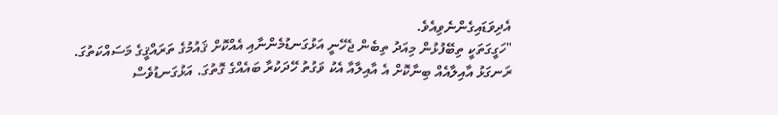އެދިވަޑައިގެންނެވިއެވެ.
"ހަގީގަތަކީ ތިބޭފުޅުން މިއަދު ތިބެން ޖެހޭނީ އަޅުގަނޑުމެންނާއި އެއްކޮށް ޤައުމުގެ ތަރައްޤީގެ މަސައްކަތުގަ. ރަނގަޅު އާއިލާއެއް ބިނާކޮށް އެ އާއިލާއާ އެކު ވަގުތު ހޭދަކުރާ ބައެއްގެ ގޮތުގަ. އަޅުގަނޑުވެސް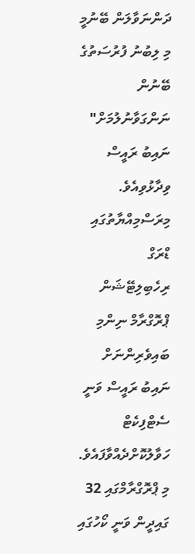ދަންނަވާލަން ބޭނުމީ މި ލިބުނު ފުރުސަތުގެ ބޭނުން ނަންގަވާނުލުމަށް" ނައިބު ރައީސް ވިދާޅުވިއެވެ.
މިރަސްމިއްޔާތުގައި ޑްރަގް ރިހެބިލިޓޭޝަން ޕްރޮގްރާމް ނިންމި ބައިވެރިންނަށް ނައިބު ރައީސް ވަނީ ސެޓްފިކެޓް ހަވާލުކޮށްދެއްވާފައެވެ. މި ޕްރޮގްރާމްގައި 32 ގައިދީން ވަނީ ކޯހުގައި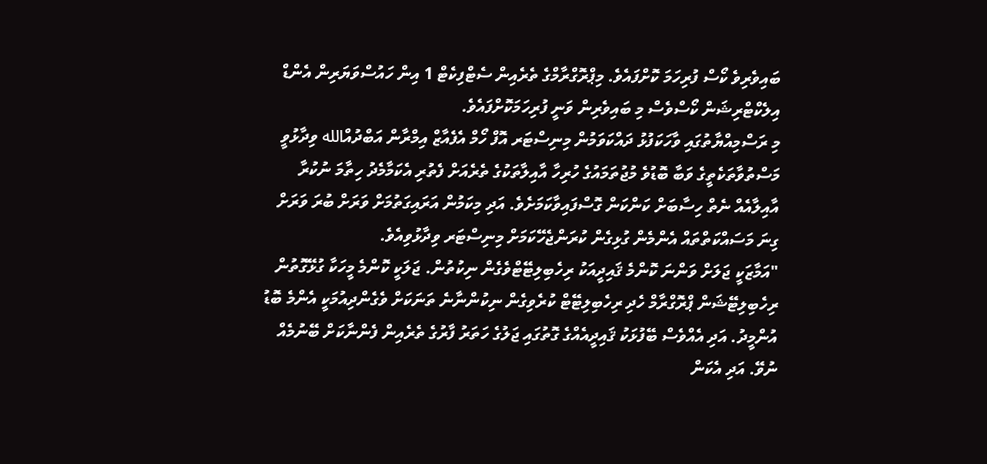ބައިވެރިވެ ކޯސް ފުރިހަމަ ކޮށްފައެވެ. މިޕްރޮގްރާމްގެ ތެރެއިން ސެޓްފިކެޓް 1 އިން ހައުސްވަޔަރިން އެންޑް އިލެކްޓްރިޝަން ކޯސްވެސް މި ބައިވެރިން ވަނީ ފުރިހަމަކޮށްފައެވެ.
މި ރަސްމިއްޔާތުގައި ވާހަކަފުޅު ދައްކަވަމުން މިނިސްޓަރ އޮފް ހޯމް އެފެއާޒް އިމްރާން އަބްދުއްالله ވިދާޅުވީ މަސްތުވާތަކެތީގެ ވަބާ ބޮޑުވެ މުޖުތަމައުގެ ހުރިހާ އާއިލާތަކުގެ ތެރެއަށް ފެތުރި އެކަމާމެދު ހިތާމަ ނުކުރާ އާއިލާއެއް ނެތް ހިސާބަށް ކަންކަން ގޮސްފައިވާކަމަށެވެ. އަދި މިކަމުން އަރައިގަތުމަށް ވަރަށް ބުރަ ވަރަށް ގިނަ މަސައްކަތްތައް އެންމެން ގުޅިގެން ކުރަންޖެހޭކަމަށް މިނިސްޓަރ ވިދާޅުވިއެވެ.
"އަމާޒަކީ ޖަލަށް ވަންނަ ކޮންމެ ޤައިދީއަކު ރިހެބިލިޓޭޓްވެގެން ނިކުތުން. ޖަލަކީ ކޮންމެ މީހަކާ ގުޅޭގޮތުން ރިހެބިލިޓޭޝަން ޕްރޮގްރާމް ހެދި ރިހެބިލިޓޭޓް ކުރެވިގެން ނިކުންނާނެ ތަނަކަށް ވެގެންދިއުމަކީ އެންމެ ބޮޑު އުންމީދު. އަދި އެއްވެސް ބޭފުޅަކު ޤައިދީއެއްގެ ގޮތުގައި ޖަލުގެ ހަތަރު ފާރުގެ ތެރެއިން ފެންނާކަށް ބޭނުމެއް ނުވޭ. އަދި އެކަން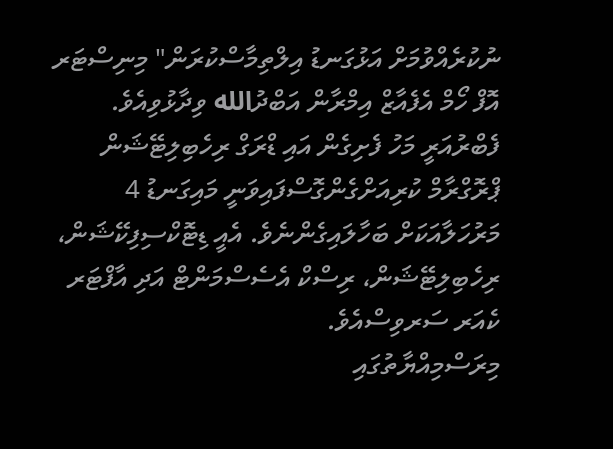ނުކުރެއްވުމަށް އަޅުގަނޑު އިލްތިމާސްކުރަން" މިނިސްޓަރ އޮފް ހޯމް އެފެއާޒް އިމްރާން އަބްދުالله ވިދާޅުވިއެވެ.
ފެބްރުއަރީ މަހު ފެށިގެން އައި ޑްރަގް ރިހެބިލިޓޭޝަން ޕްރޮގްރާމް ކުރިއަށްގެންގޮސްފައިވަނީ މައިގަނޑު 4 މަރުހަލާއަކަށް ބަހާލައިގެންނެވެ. އެއީ ޑިޓޮކްސިފިކޭޝަން، ރިހެބިލިޓޭޝަން، ރިސްކް އެސެސްމަންޓް އަދި އާފްޓަރ ކެއަރ ސަރވިސްއެވެ.
މިރަސްމިއްޔާތުގައި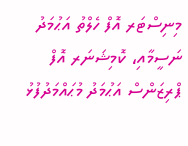މިނިސްޓަރ އޮފް ހެލްތު އަޙުމަދު ނަސީމާއި، ކޮމިޝަނަރ އޮފް ޕްރިޒަންސް އަޙުމަދު މުޙައްމަދުފުޅު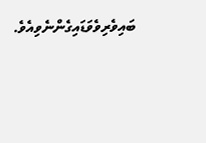ބައިވެރިވެވަޑައިގެންނެވިއެވެ.